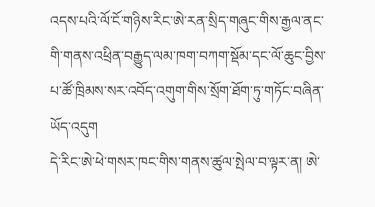འདས་པའི་ལོ་ངོ་གཉིས་རིང་ཨེ་རན་སྲིད་གཞུང་གིས་རྒྱལ་ནང་གི་གནས་འཕྲིན་བརྒྱུད་ལམ་ཁག་བཀག་སྡོམ་དང་ལོ་ཆུང་བྱིས་པ་ཚོ་ཁྲིམས་སར་འབོད་འགུག་གིས་སྲོག་ཐོག་ཏུ་གཏོང་བཞིན་ཡོད་འདུག
དེ་རིང་ཨེ་ཕེ་གསར་ཁང་གིས་གནས་ཚུལ་སྤེལ་བ་ལྟར་ན། ཨེ་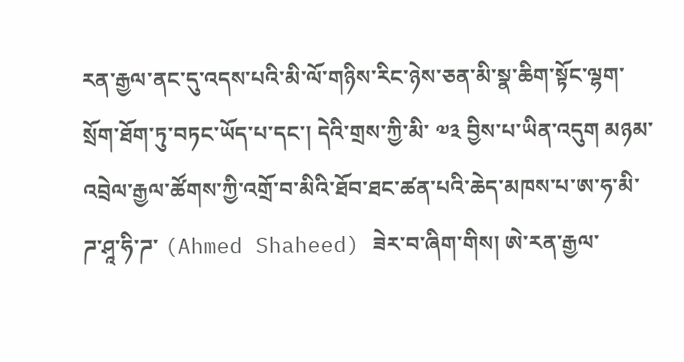རན་རྒྱལ་ནང་དུ་འདས་པའི་མི་ལོ་གཉིས་རིང་ཉེས་ཅན་མི་སྣ་ཆིག་སྟོང་ལྷག་སྲོག་ཐོག་ཏུ་བཏང་ཡོད་པ་དང་། དེའི་གྲས་ཀྱི་མི་ ༧༣ བྱིས་པ་ཡིན་འདུག མཉམ་འབྲེལ་རྒྱལ་ཚོགས་ཀྱི་འགྲོ་བ་མིའི་ཐོབ་ཐང་ཚན་པའི་ཆེད་མཁས་པ་ཨ་ཧ་མི་ཌ་ཤཱ་ཧི་ཌ་ (Ahmed Shaheed) ཟེར་བ་ཞིག་གིས། ཨེ་རན་རྒྱལ་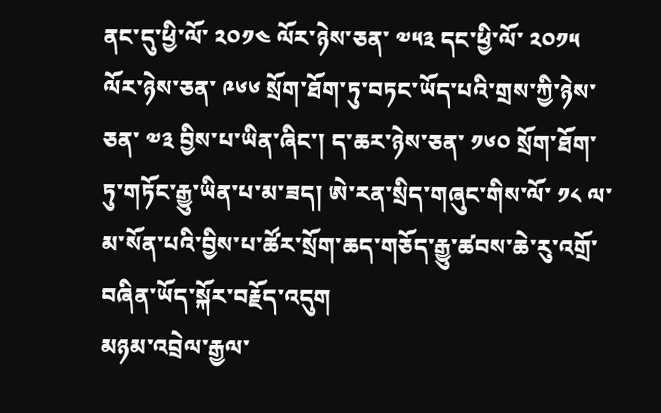ནང་དུ་ཕྱི་ལོ་ ༢༠༡༤ ལོར་ཉེས་ཅན་ ༧༥༣ དང་ཕྱི་ལོ་ ༢༠༡༥ ལོར་ཉེས་ཅན་ ༩༦༦ སྲོག་ཐོག་ཏུ་བཏང་ཡོད་པའི་གྲས་ཀྱི་ཉེས་ཅན་ ༧༣ བྱིས་པ་ཡིན་ཞིང་། ད་ཆར་ཉེས་ཅན་ ༡༦༠ སྲོག་ཐོག་ཏུ་གཏོང་རྒྱུ་ཡིན་པ་མ་ཟད། ཨེ་རན་སྲིད་གཞུང་གིས་ལོ་ ༡༨ ལ་མ་སོན་པའི་བྱིས་པ་ཚོར་སྲོག་ཆད་གཅོད་རྒྱུ་ཚབས་ཆེ་རུ་འགྲོ་བཞིན་ཡོད་སྐོར་བརྗོད་འདུག
མཉམ་འབྲེལ་རྒྱལ་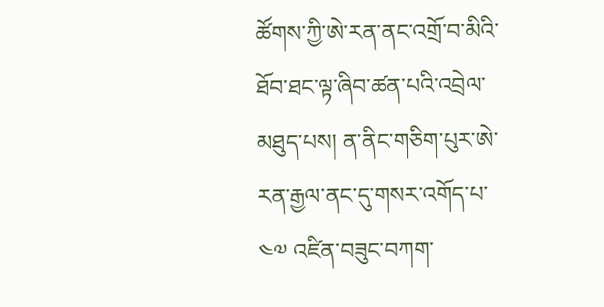ཚོགས་ཀྱི་ཨེ་རན་ནང་འགྲོ་བ་མིའི་ཐོབ་ཐང་ལྟ་ཞིབ་ཚན་པའི་འབྲེལ་མཐུད་པས། ན་ནིང་གཅིག་པུར་ཨེ་རན་རྒྱལ་ནང་དུ་གསར་འགོད་པ་ ༤༧ འཛིན་བཟུང་བཀག་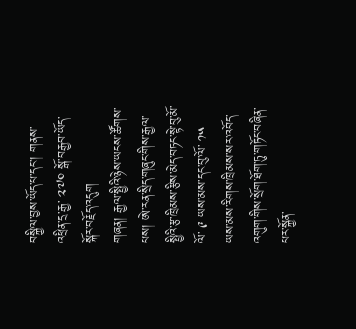བསྐྱིལ་བྱས་ཡོད་པ་དང་། གནས་འཕྲིན་དྲ་རྒྱ་ ༢༧༠ སྒོ་བརྒྱབ་ཡོད་སྐོར་བརྗོད་འདུག
གཞན། རྒྱལ་སྤྱིའི་ཉེས་ཡངས་ཚོགས་པས། ཨེ་རན་སྲིད་གཞུང་གིས་རྒྱལ་སྤྱིའི་རྩ་ཁྲིམས་རྩིས་མེད་བཏང་སྟེ་བུ་མོ་ལོ་ ༩ ཡས་མས་དང་བུ་ལོ་ ༡༥ ཡས་མས་རིགས་ཁྲིམས་སར་འབོད་འགུག་གིས་སྲོག་ཐོག་ཏུ་གཏོང་བཞིན་པར་སྐྱོན་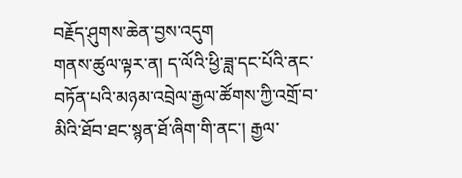བརྗོད་ཤུགས་ཆེན་བྱས་འདུག
གནས་ཚུལ་ལྟར་ན། ད་ལོའི་ཕྱི་ཟླ་དང་པོའི་ནང་བཏོན་པའི་མཉམ་འབྲེལ་རྒྱལ་ཚོགས་ཀྱི་འགྲོ་བ་མིའི་ཐོབ་ཐང་སྙན་ཐོ་ཞིག་གི་ནང་། རྒྱལ་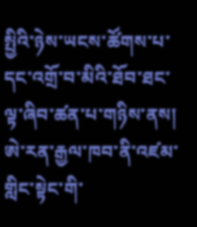སྤྱིའི་ཉེས་ཡངས་ཚོགས་པ་དང་འགྲོ་བ་མིའི་ཐོབ་ཐང་ལྟ་ཞིབ་ཚན་པ་གཉིས་ནས། ཨེ་རན་རྒྱལ་ཁབ་ནི་འཛམ་གླིང་སྟེང་གི་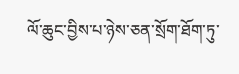ལོ་ཆུང་བྱིས་པ་ཉེས་ཅན་སྲོག་ཐོག་ཏུ་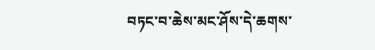བཏང་བ་ཆེས་མང་ཤོས་དེ་ཆགས་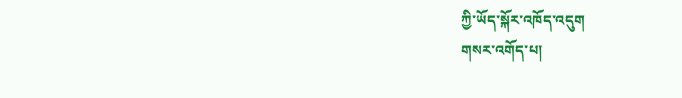ཀྱི་ཡོད་སྐོར་འཁོད་འདུག
གསར་འགོད་པ།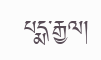པདྨ་རྒྱལ།